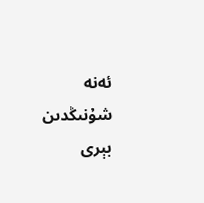ئەنە شۇنىڭدىن بېرى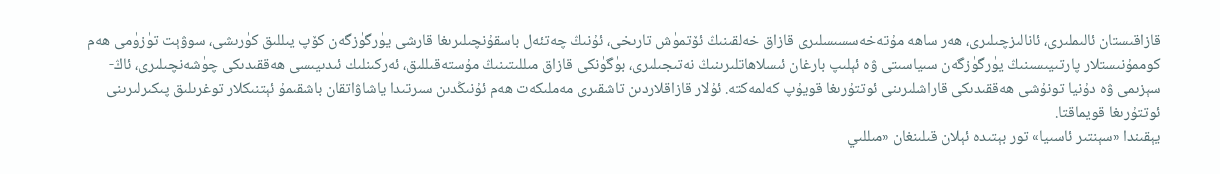قازاقىستان ئالىملىرى، ئانالىزچىلىرى، ھەر ساھە مۇتەخەسسىسلىرى قازاق خەلقىنىڭ ئۆتمۈش تارىخى، ئۇنىڭ چەتئەل باسقۇنچىلىرىغا قارشى يۈرگۈزگەن كۆپ يىللىق كۈرىشى، سوۋېت تۈزۈمى ھەم كوممۇنىستلار پارتىيىسىنىڭ يۈرگۈزگەن سىياسىتى ۋە ئېلىپ بارغان ئىسلاھاتلىرىنىڭ نەتىجىلىرى، بۈگۈنكى قازاق مىللىتىنىڭ مۇستەقىللىق، ئەركىنلىك ئىدىيىسى ھەققىدىكى چۈشەنچىلىرى، ئاڭ-سېزىمى ۋە دۇنيا تونۇشى ھەققىدىكى قاراشلىرىنى ئوتتۇرىغا قويۇپ كەلمەكتە. ئۇلار قازاقلاردىن تاشقىرى مەملىكەت ھەم ئۇنىڭدىن سىرتىدا ياشاۋاتقان باشقىمۇ ئېتنىكلار توغرىلىق پىكىرلىرىنى ئوتتۇرىغا قويماقتا.
يېقىندا «سېنتىر ئاسىيا» تور بېتىدە ئېلان قىلىنغان «مىللىي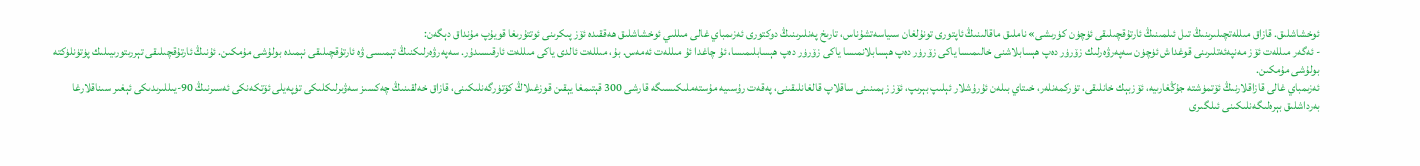ئوخشاشلىق. قازاق مىللەتچىلىرىنىڭ تىل ئىلمىنىڭ ئارتۇقچىلىقى ئۈچۈن كۈرىشى» ناملىق ماقالىنىڭ ئاپتورى تونۇلغان سىياسەتشۇناس، تارىخ پەنلىرىنىڭ دوكتورى ئەزىمباي غالى مىللىي ئوخشاشلىق ھەققىدە ئۆز پىكرىنى ئوتتۇرىغا قويۇپ مۇنداق دېگەن:
- ئەگەر مىللەت ئۆز مەنپەئەتلىرىنى قوغداش ئۈچۈن سەپەرۋەرلىك زۆرۈر دەپ ھېسابلاشنى خالىمىسا ياكى زۆرۈر دەپ ھېسابلانمىسا ياكى زۆرۈر دەپ ھېسابلىمىسا، ئۇ چاغدا ئۇ مىللەت ئەمەس. بۇ، مىللەت ئالدى ياكى مىللەت ئارقىسىدۇر. سەپەرۋەرلىكنىڭ تېمىسى ۋە ئارتۇقچىلىقى نېمىدە بولۇشى مۇمكىن. ئۇنىڭ ئارتۇقچىلىقى تېررىتورىيىلىك پۈتۈنلۈكتە بولۇشى مۇمكىن.
ئەزىمباي غالى قازاقلارنىڭ ئۆتمۈشتە جۇڭغارىيە، ئۆزبېك خانلىقى، تۈركمەنلەر، خىتاي بىلەن ئۇرۇشلار ئېلىپ بېرىپ، ئۆز زېمىنىنى ساقلاپ قالغانلىقىنى، پەقەت رۇسىيە مۇستەملىكىسىگە قارشى 300 قېتىمغا يېقىن قوزغىلاڭ كۆتۈرگەنلىكىنى، قازاق خەلقىنىڭ چەكسىز سەۋىرلىكلىكى تۈپەيلى ئۆتكەنكى ئەسىرنىڭ 90-يىللىرىدىكى ئېغىر سىناقلارغا بەرداشلىق بېرەلىگەنلىكىنى ئىلگىرى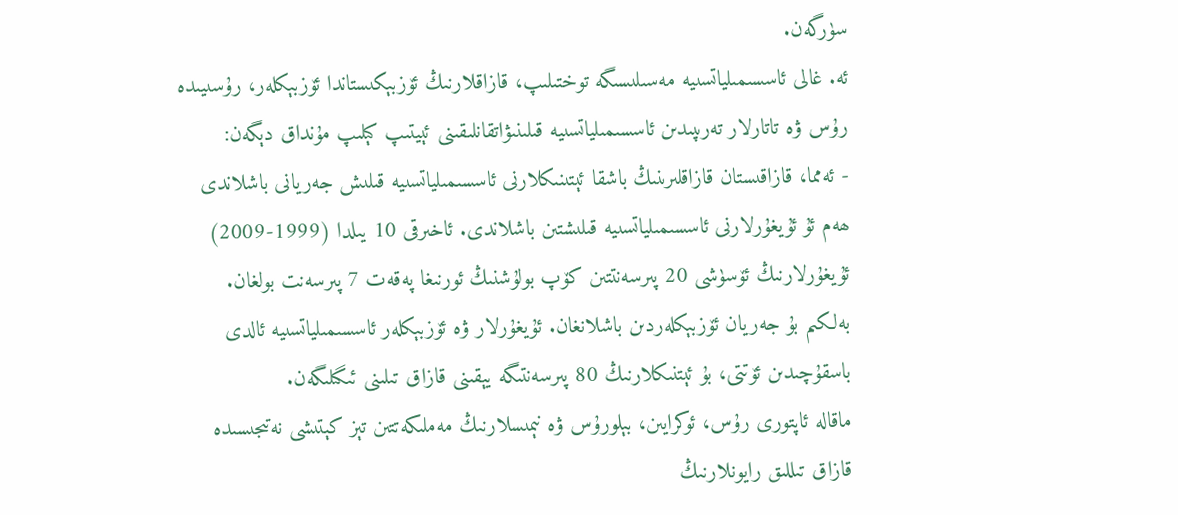سۈرگەن.
ئە. غالى ئاسسىمىلياتسىيە مەسىلىسىگە توختىلىپ، قازاقلارنىڭ ئۆزبېكىستاندا ئۆزبېكلەر، رۇسىيىدە رۇس ۋە تاتارلار تەرىپىدىن ئاسسىمىلياتسىيە قىلىنىۋاتقانلىقىنى ئېيتىپ كېلىپ مۇنداق دېگەن:
- ئەمما، قازاقىستان قازاقلىرىنىڭ باشقا ئېتىنىكلارنى ئاسسىمىلياتسىيە قىلىش جەريانى باشلاندى ھەم ئۇ ئۇيغۇرلارنى ئاسسىمىلياتسىيە قىلىشتىن باشلاندى. ئاخىرقى 10 يىلدا (1999-2009) ئۇيغۇرلارنىڭ ئۆسۈشى 20 پىرسەنتتىن كۆپ بولۇشنىڭ ئورنىغا پەقەت 7 پىرسەنت بولغان. بەلكىم بۇ جەريان ئۆزبېكلەردىن باشلانغان. ئۇيغۇرلار ۋە ئۆزبېكلەر ئاسسىمىلياتسىيە ئالدى باسقۇچىدىن ئۆتتى، بۇ ئېتنىكلارنىڭ 80 پىرسەنتىگە يېقىنى قازاق تىلىنى ئىگىلىگەن.
ماقالە ئاپتورى رۇس، ئوكرايىن، بېلورۇس ۋە نېمىسلارنىڭ مەملىكەتتىن تېز كېتىشى نەتىجىسىدە قازاق تىللىق رايونلارنىڭ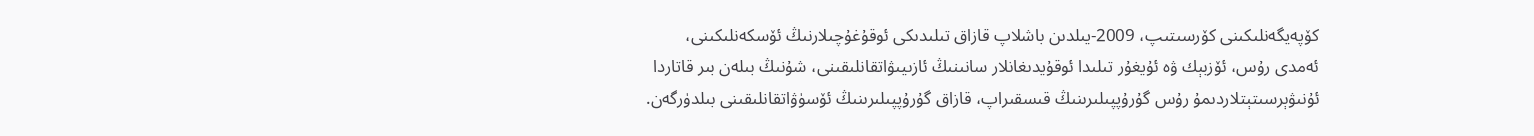كۆپەيگەنلىكىنى كۆرسىتىپ، 2009-يىلدىن باشلاپ قازاق تىلىدىكى ئوقۇغۇچىلارنىڭ ئۆسكەنلىكىنى، ئەمدى رۇس، ئۆزبېك ۋە ئۇيغۇر تىلىدا ئوقۇيدىغانلار سانىنىڭ ئازىيىۋاتقانلىقىنى، شۇنىڭ بىلەن بىر قاتاردا ئۇنىۋېرسىتېتلاردىمۇ رۇس گۇرۇپپىلىرىنىڭ قىسقىراپ، قازاق گۇرۇپپىلىرىنىڭ ئۆسۈۋاتقانلىقىنى بىلدۈرگەن.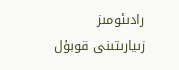رادىئومىز زىيارىتىنى قوبۇل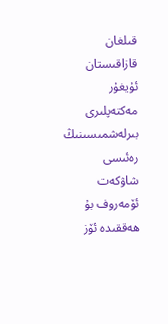قىلغان قازاقىستان ئۇيغۇر مەكتەپلىرى بىرلەشمىسىنىڭ رەئىسى شاۋكەت ئۆمەروف بۇ ھەققىدە ئۆز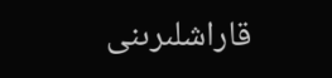قاراشلىرىنى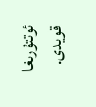ئوتتۇرىغا قويدى.